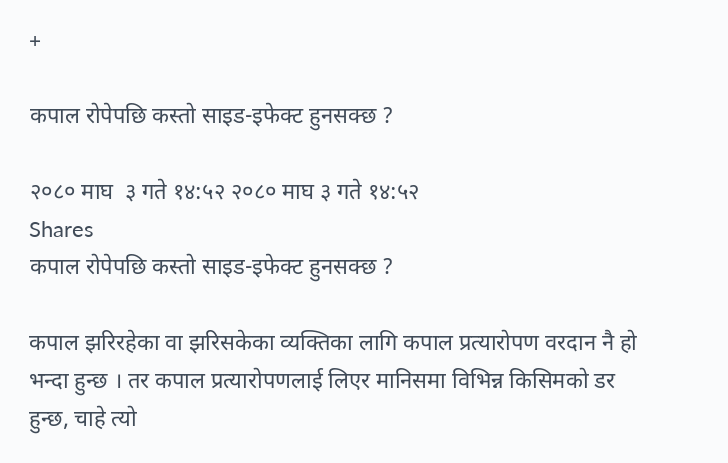+

कपाल रोपेपछि कस्तो साइड-इफेक्ट हुनसक्छ ?

२०८० माघ  ३ गते १४:५२ २०८० माघ ३ गते १४:५२
Shares
कपाल रोपेपछि कस्तो साइड-इफेक्ट हुनसक्छ ?

कपाल झरिरहेका वा झरिसकेका व्यक्तिका लागि कपाल प्रत्यारोपण वरदान नै हो भन्दा हुन्छ । तर कपाल प्रत्यारोपणलाई लिएर मानिसमा विभिन्न किसिमको डर हुन्छ, चाहे त्यो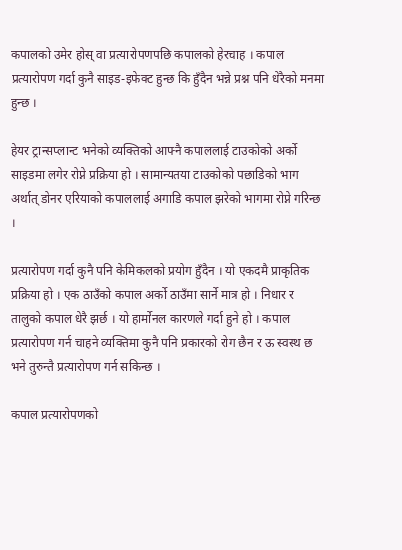कपालको उमेर होस् वा प्रत्यारोपणपछि कपालको हेरचाह । कपाल प्रत्यारोपण गर्दा कुनै साइड-इफेक्ट हुन्छ कि हुँदैन भन्ने प्रश्न पनि धेरैको मनमा हुन्छ ।

हेयर ट्रान्सप्लान्ट भनेको व्यक्तिको आफ्नै कपाललाई टाउकोको अर्को साइडमा लगेर रोप्ने प्रक्रिया हो । सामान्यतया टाउकोको पछाडिको भाग अर्थात् डोनर एरियाको कपाललाई अगाडि कपाल झरेको भागमा रोप्ने गरिन्छ ।

प्रत्यारोपण गर्दा कुनै पनि केमिकलको प्रयोग हुँदैन । यो एकदमै प्राकृतिक प्रक्रिया हो । एक ठाउँको कपाल अर्को ठाउँमा सार्ने मात्र हो । निधार र तालुको कपाल धेरै झर्छ । यो हार्मोनल कारणले गर्दा हुने हो । कपाल प्रत्यारोपण गर्न चाहने व्यक्तिमा कुनै पनि प्रकारको रोग छैन र ऊ स्वस्थ छ भने तुरुन्तै प्रत्यारोपण गर्न सकिन्छ ।

कपाल प्रत्यारोपणको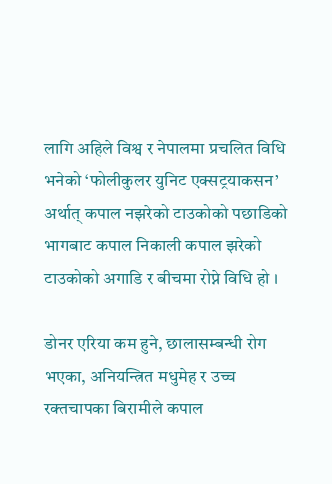लागि अहिले विश्व र नेपालमा प्रचलित विधि भनेको ‘फोलीकुलर युनिट एक्सट्रयाकसन’ अर्थात् कपाल नझरेको टाउकोको पछाडिको भागबाट कपाल निकाली कपाल झरेको टाउकोको अगाडि र बीचमा रोप्ने विधि हो ।

डोनर एरिया कम हुने, छालासम्बन्धी रोग भएका, अनियन्त्रित मधुमेह र उच्च रक्तचापका बिरामीले कपाल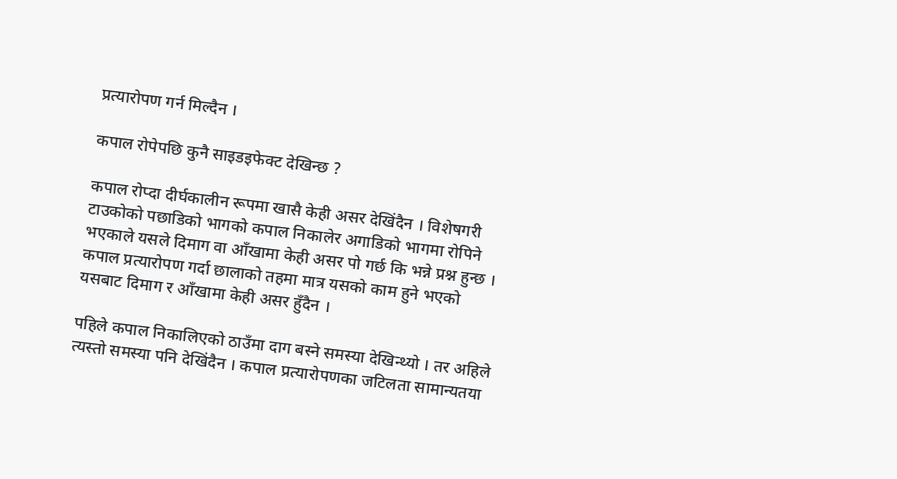प्रत्यारोपण गर्न मिल्दैन ।

कपाल रोपेपछि कुनै साइडइफेक्ट देखिन्छ ?

कपाल रोप्दा दीर्घकालीन रूपमा खासै केही असर देखिंदैन । विशेषगरी टाउकोको पछाडिको भागको कपाल निकालेर अगाडिको भागमा रोपिने भएकाले यसले दिमाग वा आँखामा केही असर पो गर्छ कि भन्ने प्रश्न हुन्छ । कपाल प्रत्यारोपण गर्दा छालाको तहमा मात्र यसको काम हुने भएको यसबाट दिमाग र आँखामा केही असर हुँदैन ।

पहिले कपाल निकालिएको ठाउँमा दाग बस्ने समस्या देखिन्थ्यो । तर अहिले त्यस्तो समस्या पनि देखिंदैन । कपाल प्रत्यारोपणका जटिलता सामान्यतया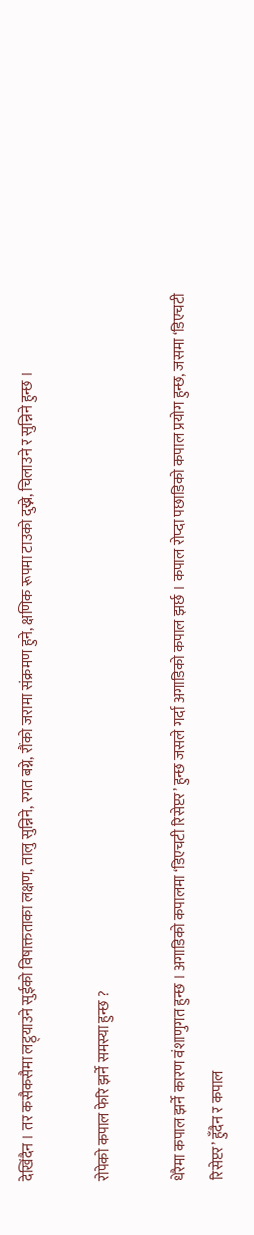देखिंदैन । तर कसैकसैमा लट्ठ्याउने सुईको विषाक्तताका लक्षण, तालु सुन्निने, रगत बग्ने, रौंको जरामा संक्रमण हुने, क्षणिक रूपमा टाउको दुख्ने, चिलाउने र सुन्निने हुन्छ ।

रोपेको कपाल फेरि झर्ने समस्या हुन्छ ?

धेरैमा कपाल झर्ने कारण वंशाणुगत हुन्छ । अगाडिको कपालमा ‘डिएचटी रिसेप्टर’ हुन्छ जसले गर्दा अगाडिको कपाल झर्छ । कपाल रोप्दा पछाडिको कपाल प्रयोग हुन्छ, जसमा ‘डिएचटी रिसेप्टर’ हुँदैन र कपाल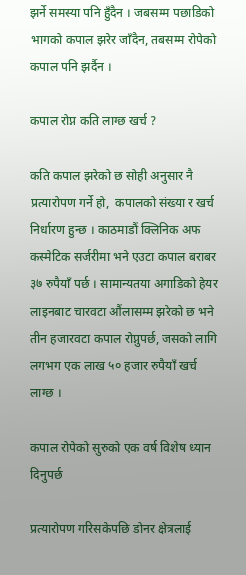झर्ने समस्या पनि हुँदैन । जबसम्म पछाडिको भागको कपाल झरेर जाँदैन, तबसम्म रोपेको कपाल पनि झर्दैन ।

कपाल रोप्न कति लाग्छ खर्च ?

कति कपाल झरेको छ सोही अनुसार नै प्रत्यारोपण गर्ने हो,  कपालको संख्या र खर्च  निर्धारण हुन्छ । काठमाडौं क्लिनिक अफ कस्मेटिक सर्जरीमा भने एउटा कपाल बराबर ३७ रुपैयाँ पर्छ । सामान्यतया अगाडिको हेयर लाइनबाट चारवटा औंलासम्म झरेको छ भने तीन हजारवटा कपाल रोप्नुपर्छ, जसको लागि लगभग एक लाख ५० हजार रुपैयाँ खर्च लाग्छ ।

कपाल रोपेको सुरुको एक वर्ष विशेष ध्यान दिनुपर्छ

प्रत्यारोपण गरिसकेपछि डोनर क्षेत्रलाई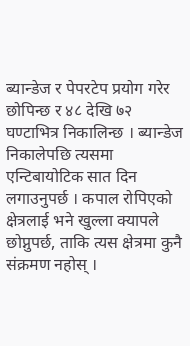ब्यान्डेज र पेपरटेप प्रयोग गरेर छोपिन्छ र ४८ देखि ७२ घण्टाभित्र निकालिन्छ । ब्यान्डेज निकालेपछि त्यसमा एन्टिबायोटिक सात दिन लगाउनुपर्छ । कपाल रोपिएको क्षेत्रलाई भने खुल्ला क्यापले छोप्नुपर्छ, ताकि त्यस क्षेत्रमा कुनै संक्रमण नहोस् ।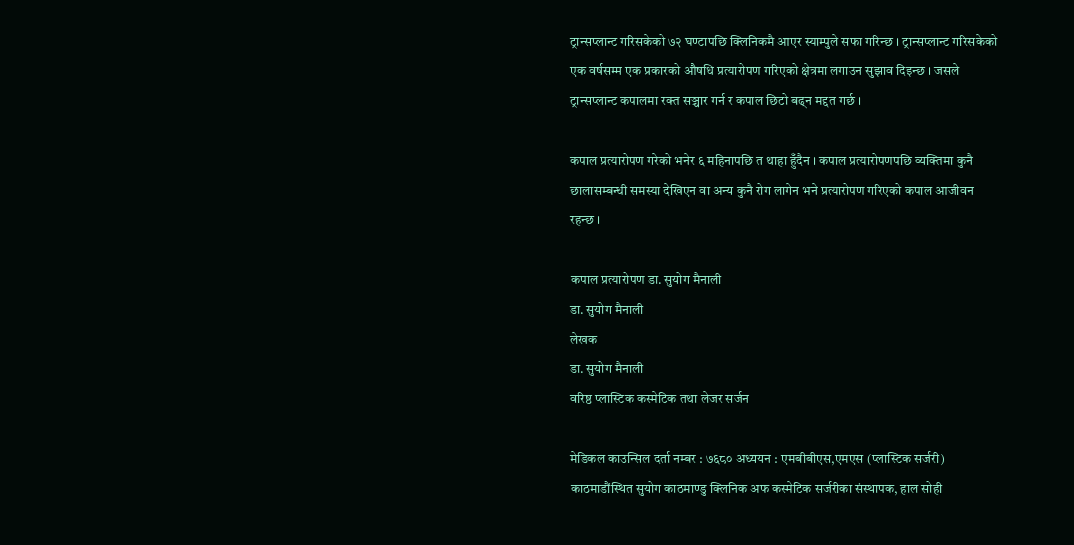ट्रान्सप्लान्ट गरिसकेको ७२ घण्टापछि क्लिनिकमै आएर स्याम्पुले सफा गरिन्छ । ट्रान्सप्लान्ट गरिसकेको एक वर्षसम्म एक प्रकारको औषधि प्रत्यारोपण गरिएको क्षेत्रमा लगाउन सुझाव दिइन्छ । जसले ट्रान्सप्लान्ट कपालमा रक्त सञ्चार गर्न र कपाल छिटो बढ्न मद्दत गर्छ ।

कपाल प्रत्यारोपण गरेको भनेर ६ महिनापछि त थाहा हुँदैन । कपाल प्रत्यारोपणपछि व्यक्तिमा कुनै छालासम्बन्धी समस्या देखिएन वा अन्य कुनै रोग लागेन भने प्रत्यारोपण गरिएको कपाल आजीवन रहन्छ ।

कपाल प्रत्यारोपण डा. सुयोग मैनाली
डा. सुयोग मैनाली
लेखक
डा. सुयोग मैनाली
वरिष्ठ प्लास्टिक कस्मेटिक तथा लेजर सर्जन

मेडिकल काउन्सिल दर्ता नम्बर : ७६८० अध्ययन : एमबीबीएस,एमएस (प्लास्टिक सर्जरी) काठमाडौंस्थित सुयोग काठमाण्डु क्लिनिक अफ कस्मेटिक सर्जरीका संस्थापक, हाल सोही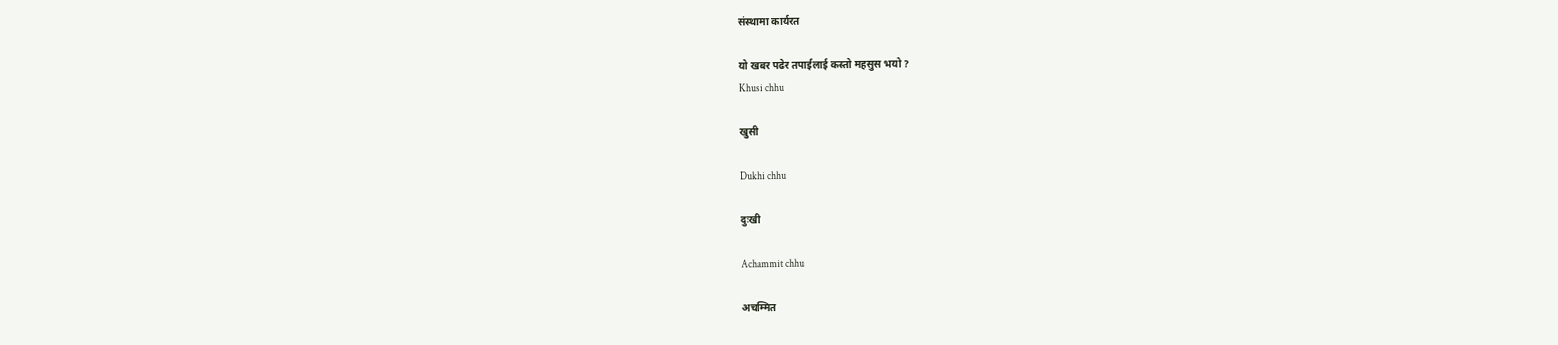संस्थामा कार्यरत

यो खबर पढेर तपाईलाई कस्तो महसुस भयो ?
Khusi chhu

खुसी

Dukhi chhu

दुःखी

Achammit chhu

अचम्मित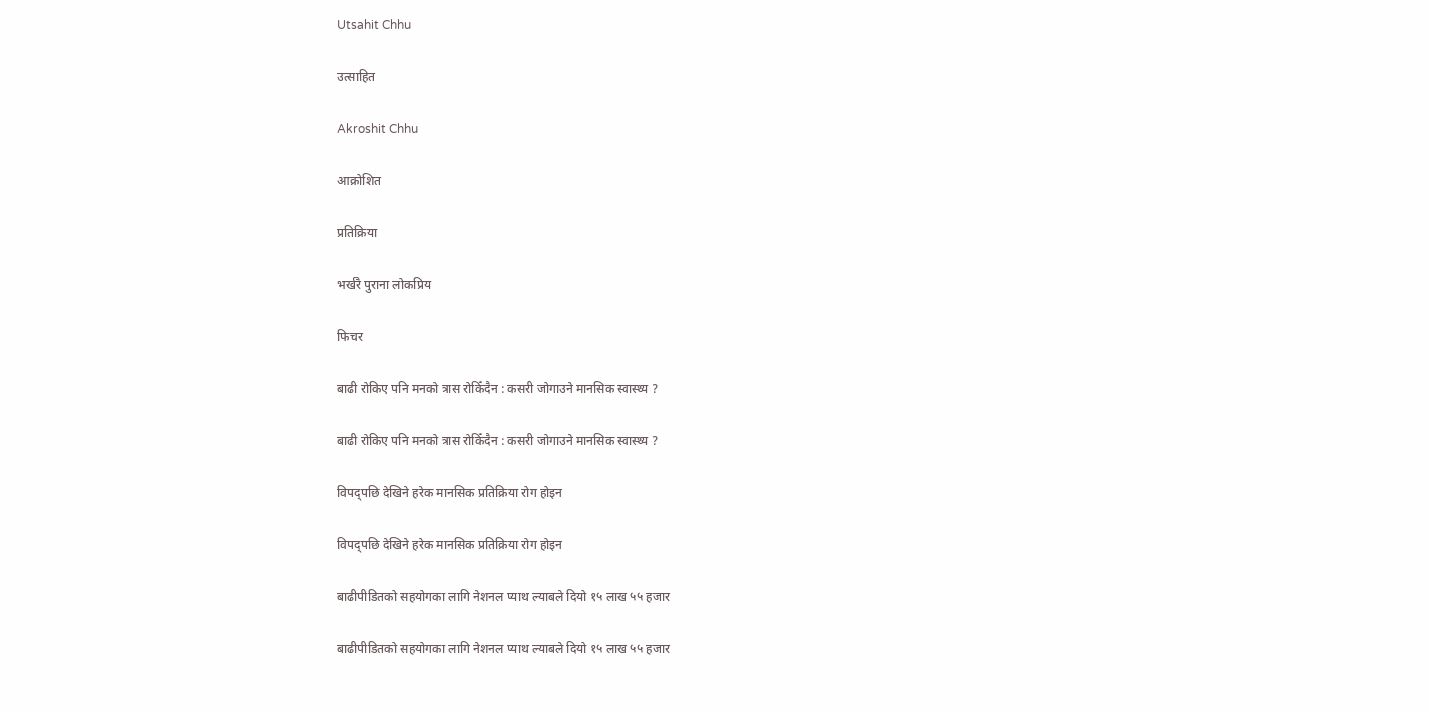Utsahit Chhu

उत्साहित

Akroshit Chhu

आक्रोशित

प्रतिक्रिया

भर्खरै पुराना लोकप्रिय

फिचर

बाढी रोकिए पनि मनको त्रास रोकिँदैन : कसरी जोगाउने मानसिक स्वास्थ्य ?

बाढी रोकिए पनि मनको त्रास रोकिँदैन : कसरी जोगाउने मानसिक स्वास्थ्य ?

विपद्‍पछि देखिने हरेक मानसिक प्रतिक्रिया रोग होइन

विपद्‍पछि देखिने हरेक मानसिक प्रतिक्रिया रोग होइन

बाढीपीडितको सहयोगका लागि नेशनल प्याथ ल्याबले ‍दियो १५ लाख ५५ हजार

बाढीपीडितको सहयोगका लागि नेशनल प्याथ ल्याबले ‍दियो १५ लाख ५५ हजार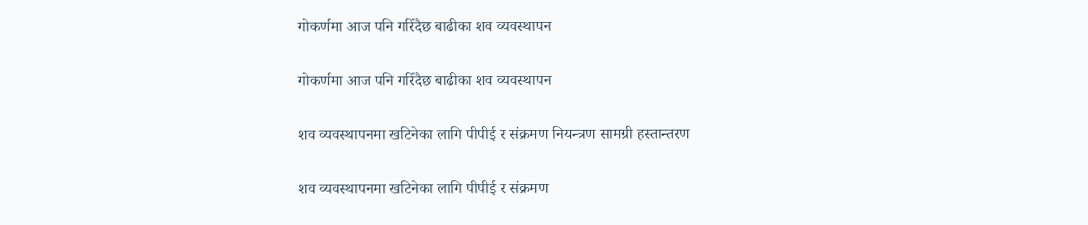गोकर्णमा आज पनि गरिँदैछ बाढीका शव व्यवस्थापन

गोकर्णमा आज पनि गरिँदैछ बाढीका शव व्यवस्थापन

शव व्यवस्थापनमा खटिनेका लागि पीपीई र संक्रमण नियन्त्रण सामग्री हस्तान्तरण

शव व्यवस्थापनमा खटिनेका लागि पीपीई र संक्रमण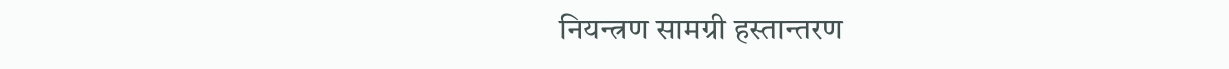नियन्त्रण सामग्री हस्तान्तरण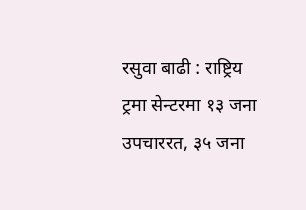रसुवा बाढी : राष्ट्रिय ट्रमा सेन्टरमा १३ जना उपचाररत, ३५ जना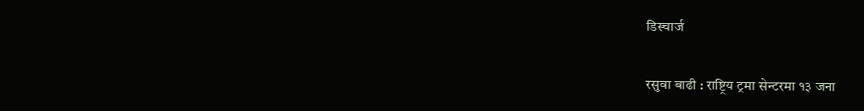डिस्चार्ज

रसुवा बाढी : राष्ट्रिय ट्रमा सेन्टरमा १३ जना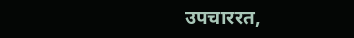उपचाररत,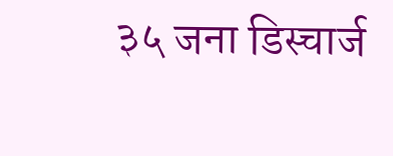३५ जना डिस्चार्ज